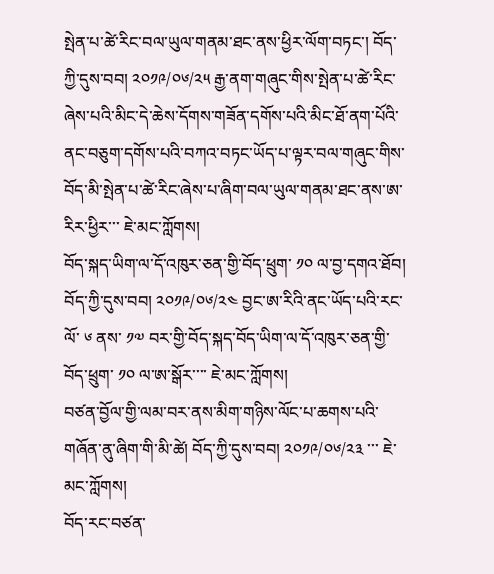སྤེན་པ་ཚེ་རིང་བལ་ཡུལ་གནམ་ཐང་ནས་ཕྱིར་ལོག་བཏང་། བོད་ཀྱི་དུས་བབ། ༢༠༡༩/༠༦/༢༥ རྒྱ་ནག་གཞུང་གིས་སྤེན་པ་ཚེ་རིང་ཞེས་པའི་མིང་དེ་ཆེས་དོགས་གཟོན་དགོས་པའི་མིང་ཐོ་ནག་པོའི་ནང་བཅུག་དགོས་པའི་བཀའ་བཏང་ཡོད་པ་ལྟར་བལ་གཞུང་གིས་བོད་མི་སྤེན་པ་ཚེ་རིང་ཞེས་པ་ཞིག་བལ་ཡུལ་གནམ་ཐང་ནས་ཨ་རིར་ཕྱིར་་་ ཇེ་མང་ཀློགས།
བོད་སྐད་ཡིག་ལ་དོ་འཁུར་ཅན་གྱི་བོད་ཕྲུག་ ༡༠ ལ་བྱ་དགའ་ཐོབ། བོད་ཀྱི་དུས་བབ། ༢༠༡༩/༠༦/༢༤ བྱང་ཨ་རིའི་ནང་ཡོད་པའི་རང་ལོ་ ༦ ནས་ ༡༧ བར་གྱི་བོད་སྐད་བོད་ཡིག་ལ་དོ་འཁུར་ཅན་གྱི་བོད་ཕྲུག་ ༡༠ ལ་ཨ་སྒོར་་་་ ཇེ་མང་ཀློགས།
བཙན་བྱོལ་གྱི་ལམ་བར་ནས་མིག་གཉིས་ལོང་པ་ཆགས་པའི་གཞོན་ནུ་ཞིག་གི་མི་ཚེ། བོད་ཀྱི་དུས་བབ། ༢༠༡༩/༠༦/༢༣ ་་་ ཇེ་མང་ཀློགས།
བོད་རང་བཙན་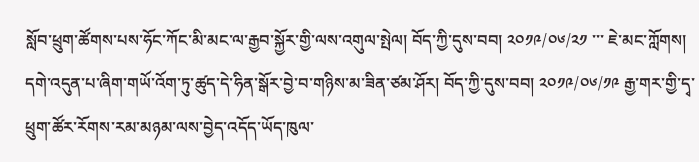སློབ་ཕྲུག་ཚོགས་པས་ཧོང་ཀོང་མི་མང་ལ་རྒྱབ་སྐྱོར་གྱི་ལས་འགུལ་སྤེལ། བོད་ཀྱི་དུས་བབ། ༢༠༡༩/༠༦/༢༡ ་་་ ཇེ་མང་ཀློགས།
དགེ་འདུན་པ་ཞིག་གཡོ་འོག་ཏུ་ཚུད་དེ་ཧིན་སྒོར་བྱེ་བ་གཉིས་མ་ཟིན་ཙམ་ཤོར། བོད་ཀྱི་དུས་བབ། ༢༠༡༩/༠༦/༡༩ རྒྱ་གར་གྱི་དྭ་ཕྲུག་ཚོར་རོགས་རམ་མཉམ་ལས་བྱེད་འདོད་ཡོད་ཁུལ་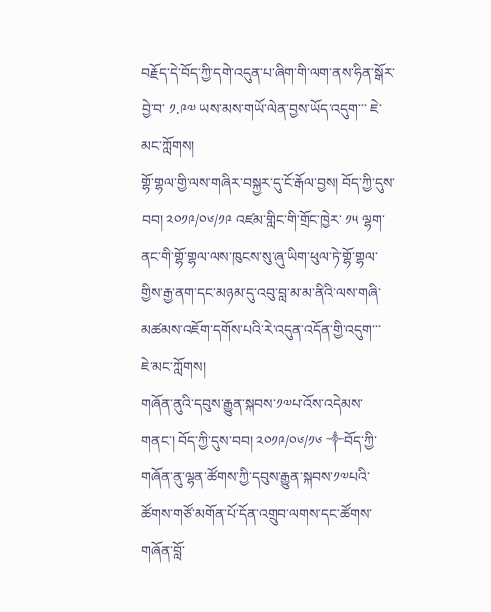བརྗོད་དེ་བོད་ཀྱི་དགེ་འདུན་པ་ཞིག་གི་ལག་ནས་ཧིན་སྒོར་བྱེ་བ་ ༡.༩༧ ཡས་མས་གཡོ་ལེན་བྱས་ཡོད་འདུག་་་ ཇེ་མང་ཀློགས།
གྷོ་གྷལ་གྱི་ལས་གཞིར་བསྐྱར་དུ་ངོ་རྒོལ་བྱས། བོད་ཀྱི་དུས་བབ། ༢༠༡༩/༠༦/༡༩ འཛམ་གླིང་གི་གྲོང་ཁྱེར་ ༡༥ ལྷག་ནང་གི་གྷོ་གྷལ་ལས་ཁུངས་སུ་ཞུ་ཡིག་ཕུལ་ཏེ་གྷོ་གྷལ་གྱིས་རྒྱ་ནག་དང་མཉམ་དུ་འབུ་བླ་མ་མ་ནིའི་ལས་གཞི་མཚམས་འཇོག་དགོས་པའི་རེ་འདུན་འདོན་གྱི་འདུག་་་ ཇེ་མང་ཀློགས།
གཞོན་ནུའི་དབུས་རྒྱུན་སྐབས་༡༧པ་འོས་འདེམས་གནང་། བོད་ཀྱི་དུས་བབ། ༢༠༡༩/༠༦/༡༦ ༒བོད་ཀྱི་གཞོན་ནུ་ལྷན་ཚོགས་ཀྱི་དབུས་རྒྱུན་སྐབས་༡༧པའི་ཚོགས་གཙོ་མགོན་པོ་དོན་འགྲུབ་ལགས་དང་ཚོགས་གཞོན་བློ་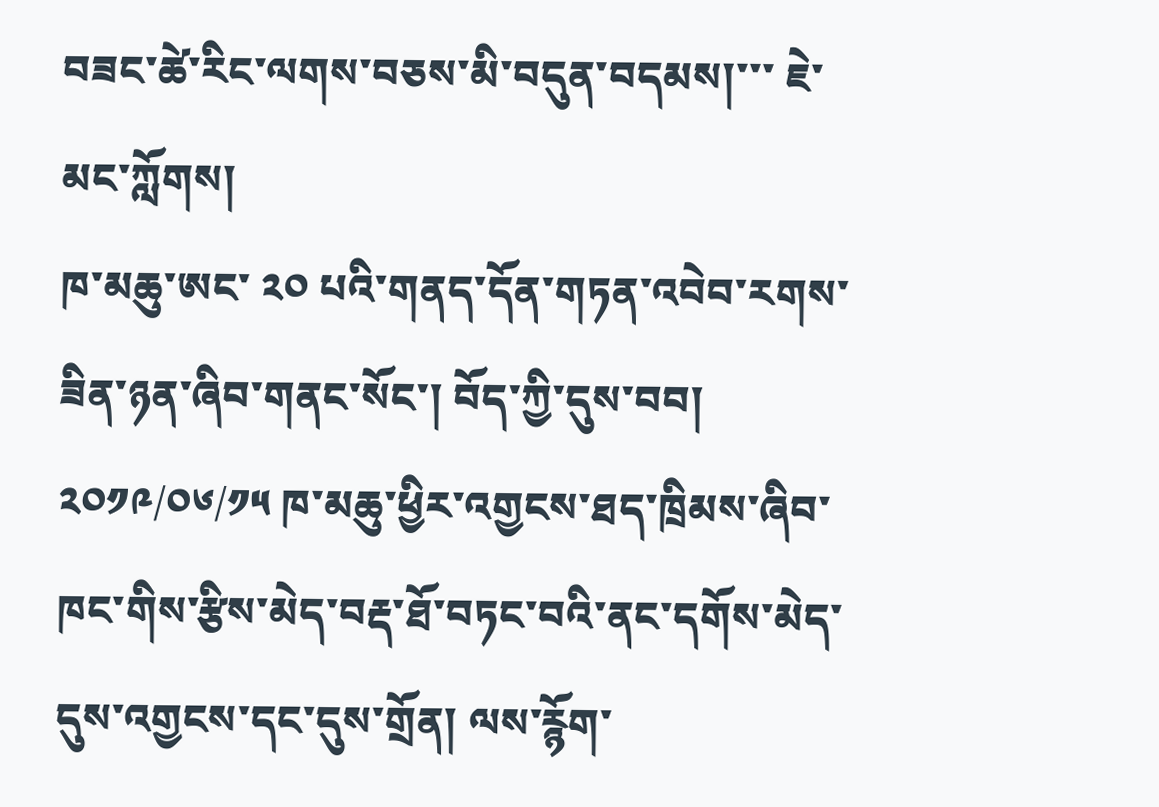བཟང་ཚེ་རིང་ལགས་བཅས་མི་བདུན་བདམས།་་་ ཇེ་མང་ཀློགས།
ཁ་མཆུ་ཨང་ ༢༠ པའི་གནད་དོན་གཏན་འབེབ་རགས་ཟིན་ཉན་ཞིབ་གནང་སོང་། བོད་ཀྱི་དུས་བབ། ༢༠༡༩/༠༦/༡༥ ཁ་མཆུ་ཕྱིར་འགྱངས་ཐད་ཁྲིམས་ཞིབ་ཁང་གིས་རྩིས་མེད་བརྡ་ཐོ་བཏང་བའི་ནང་དགོས་མེད་དུས་འགྱངས་དང་དུས་གྲོན། ལས་རྙོག་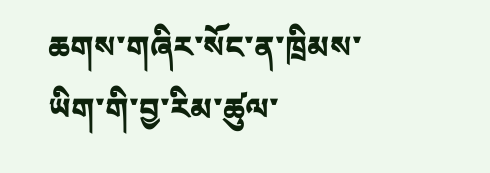ཆགས་གཞིར་སོང་ན་ཁྲིམས་ཡིག་གི་བྱ་རིམ་ཚུལ་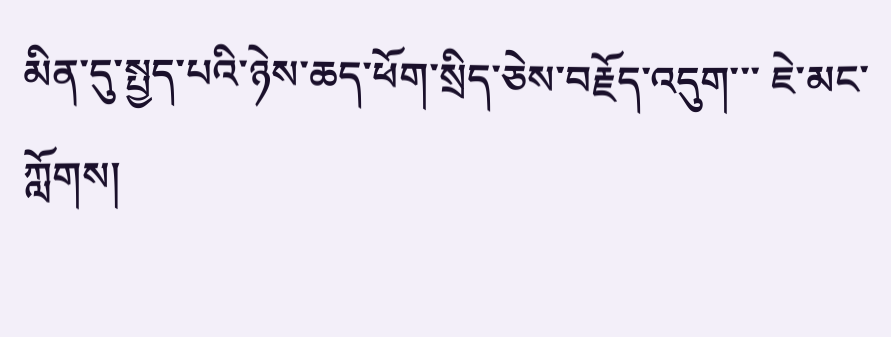མིན་དུ་སྤྱད་པའི་ཉེས་ཆད་ཕོག་སྲིད་ཅེས་བརྗོད་འདུག་་་ ཇེ་མང་ཀློགས།